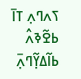ߖߍߣߍ߲ ߠߊ߫ ߕߐ߬ߢߍ߮ ߕߊ߬ߡߌ߲߬ߣߍ߲߫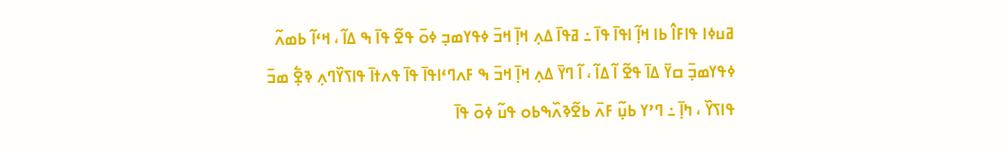ߥߎߦߊ ߟߊߓߊ߮ ߕߊ ߞߊ߲߬ ߊߟߊ߫ ߟߊ߫ ߸ ߥߟߊ߫ ߡߍ߲ ߞߊ߲߫ ߞߏ߫ ߦߟߌߘߏ߲ ߦߋ߫ ߟߐ߬ ߟߊ߫ ߒ ߡߊ߬ ، ߞߵߊ߬ ߕߘߍ߬ ߦߟߌߘߏ߲߫ ߛߌ߫ ߡߊ߫ ߟߐ߬ ߊ߬ ߡߊ߬ ، ߊ߬ ߣߌ߫ ߡߍ߲ ߞߊ߲߫ ߞߏ߫ ߒ ߓߍߣߵߊߟߊ߫ ߟߊ߫ ߟߍߙߊ߫ ߟߊߖߌ߰ߣߍ߲ ߢߐ߲߱ ߘߏ߫ ߟߊߖߌ߰ ، ߤߊ߲߫ ߸ ߣߴߌ ߕߎ߲߬ ߓߍ߫ ߕߐ߬ߢߍ߰ߒߕߋ ߟߎ߬ ߦߋ߫ ߟߊ߫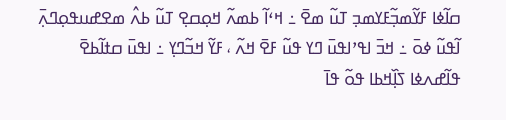ߛߊ߬ߦߊ ߓߌ߬ߘߏ߲߬ߓߌߘߏ߲ ߠߎ߬ ߘߐ߫ ߸ ߞߵߊ߬ ߕߘߍ߬ ߞߋ߲ߛߐ߲ ߠߎ߬ ߕߍ߮ ߘߐߝߎߟߋ߲ߣߍ߲߫ ߊ߬ߟߎ߬ ߦߋ߫ ߸ ߞߏ߫ ߊߟߴߊߟߎ߫ ߣߌ ߟߎ߬ ߓߐ߫ ߞߍ߬ ، ߓߌ߬ ߞߏ߬ߣߌ߲ ߸ ߊߟߎ߫ ߛߙߊ߬ߕߐ߫ ߟߊ߬ߝߍߦߊ ߖߊ߲߰ߞߕߊ ߟߋ߬ ߟߊ߫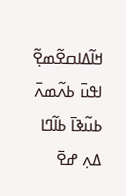ߞߊ߬ߡߊߛߐ߬ߘߐ߲߬ ߊߟߎ߫ ߕߍ߬ߘߍ߫ ߕߎ߬ߢߊ߫ ߕߊ߬ߣߊ ߡߍ߲ ߝߐ߫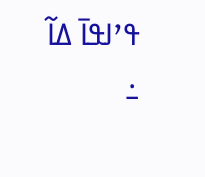ߟߴߊߟߊ߫ ߡߊ߬ ߸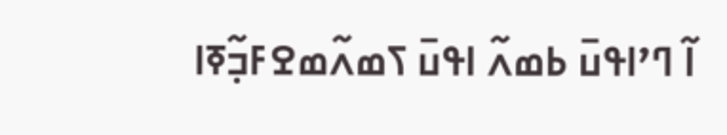ߊ߬ ߣߴߊߟߎ߫ ߕߘߍ߬ ߊߟߎ߫ ߖߘߍ߬ߘߐߓߏ߲߬ߧߊ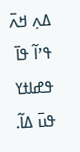ߡߍ߲ ߞߍ߫ ߟߴߊ߬ ߟߊ߫ ߟߝߊߙߌ ߟߎ߫ ߡߊ߬.